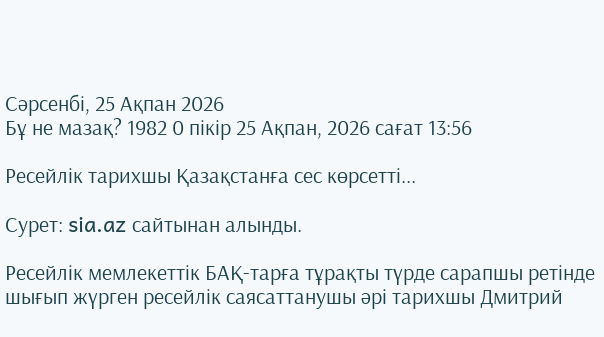Сәрсенбі, 25 Ақпан 2026
Бұ не мазақ? 1982 0 пікір 25 Ақпан, 2026 сағат 13:56

Ресейлік тарихшы Қазақстанға сес көрсетті...

Сурет: sia.az сайтынан алынды.

Ресейлік мемлекеттік БАҚ-тарға тұрақты түрде сарапшы ретінде шығып жүрген ресейлік саясаттанушы әрі тарихшы Дмитрий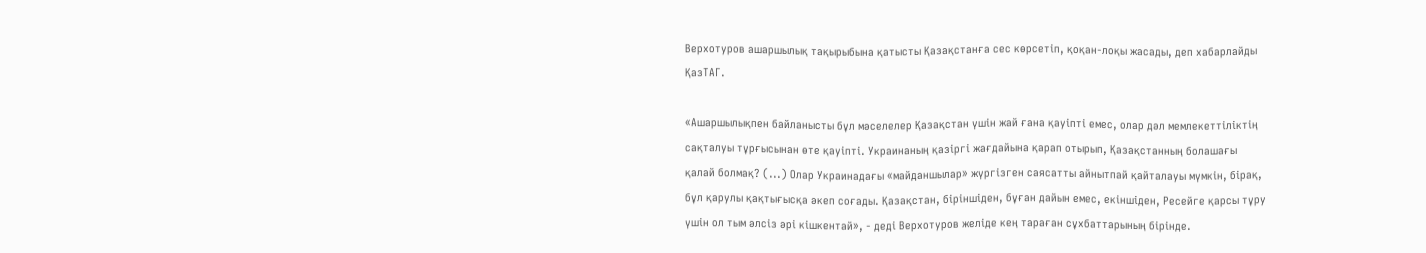Верхотуров ашаршылық тақырыбына қатысты Қазақстанға сес көрсетіп, қоқан-лоқы жасады, деп хабарлайды ҚазТАГ.

«Ашаршылықпен байланысты бұл мәселелер Қазақстан үшін жай ғана қауіпті емес, олар дәл мемлекеттіліктің сақталуы тұрғысынан өте қауіпті. Украинаның қазіргі жағдайына қарап отырып, Қазақстанның болашағы қалай болмақ? (...) Олар Украинадағы «майданшылар» жүргізген саясатты айнытпай қайталауы мүмкін, бірақ, бұл қарулы қақтығысқа әкеп соғады. Қазақстан, біріншіден, бұған дайын емес, екіншіден, Ресейге қарсы тұру үшін ол тым әлсіз әрі кішкентай», - деді Верхотуров желіде кең тараған сұхбаттарының бірінде.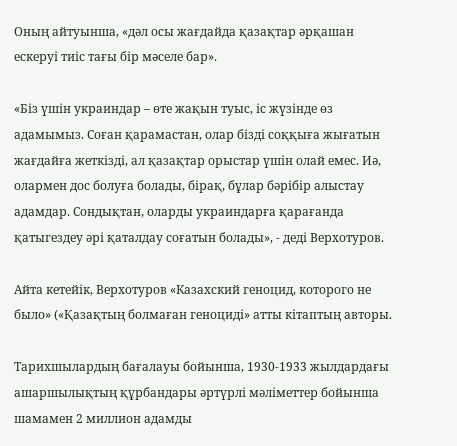Оның айтуынша, «дәл осы жағдайда қазақтар әрқашан ескеруі тиіс тағы бір мәселе бар».

«Біз үшін украиндар – өте жақын туыс, іс жүзінде өз адамымыз. Соған қарамастан, олар бізді соққыға жығатын жағдайға жеткізді, ал қазақтар орыстар үшін олай емес. Иә, олармен дос болуға болады, бірақ, бұлар бәрібір алыстау адамдар. Сондықтан, оларды украиндарға қарағанда қатыгездеу әрі қаталдау соғатын болады», - деді Верхотуров.

Айта кетейік, Верхотуров «Казахский геноцид, которого не было» («Қазақтың болмаған геноциді» атты кітаптың авторы.

Тарихшылардың бағалауы бойынша, 1930-1933 жылдардағы ашаршылықтың құрбандары әртүрлі мәліметтер бойынша шамамен 2 миллион адамды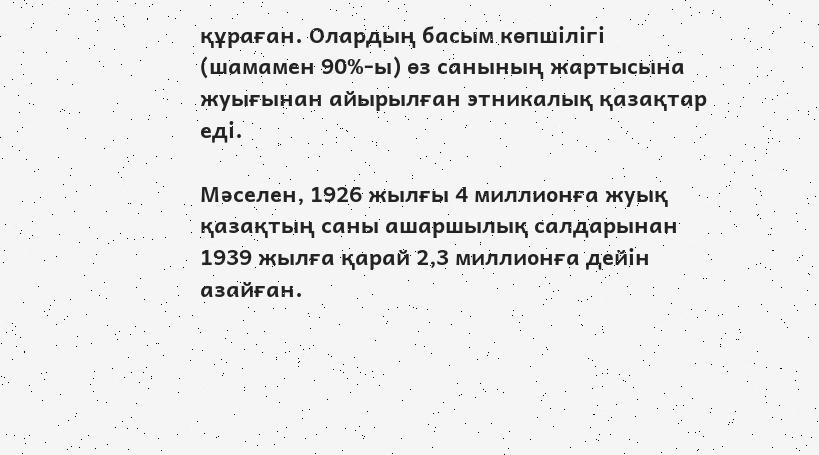құраған. Олардың басым көпшілігі (шамамен 90%-ы) өз санының жартысына жуығынан айырылған этникалық қазақтар еді.

Мәселен, 1926 жылғы 4 миллионға жуық қазақтың саны ашаршылық салдарынан 1939 жылға қарай 2,3 миллионға дейін азайған.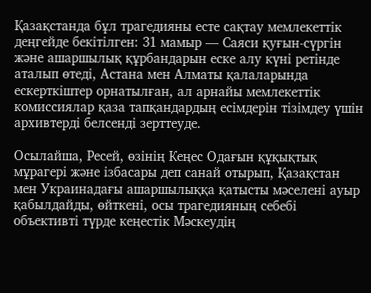Қазақстанда бұл трагедияны есте сақтау мемлекеттік деңгейде бекітілген: 31 мамыр — Саяси қуғын-сүргін және ашаршылық құрбандарын еске алу күні ретінде аталып өтеді, Астана мен Алматы қалаларында ескерткіштер орнатылған, ал арнайы мемлекеттік комиссиялар қаза тапқандардың есімдерін тізімдеу үшін архивтерді белсенді зерттеуде.

Осылайша, Ресей, өзінің Кеңес Одағын құқықтық мұрагері және ізбасары деп санай отырып, Қазақстан мен Украинадағы ашаршылыққа қатысты мәселені ауыр қабылдайды, өйткені, осы трагедияның себебі объективті түрде кеңестік Мәскеудің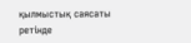қылмыстық саясаты ретінде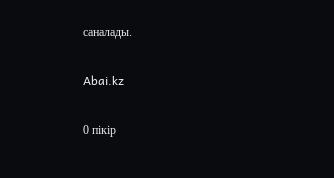саналады.

Abai.kz

0 пікір